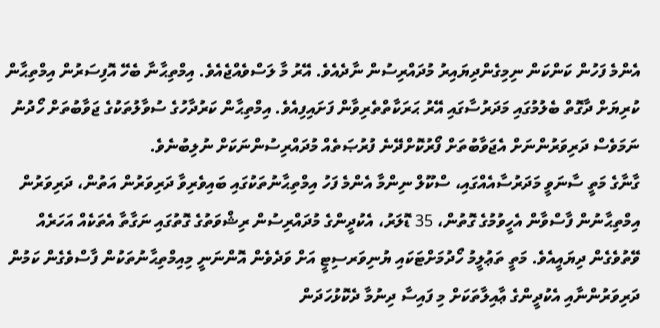އެންމެ ފަހުން ކަންކަން ނިމިގެންދިޔައިރު މުދައްރިސުން ނާދެއެވެ. އޭރު މާ ލަސްވެއްޖެއެވެ. އިމްތިޙާނާ ބެހޭ އޮފިސަރުން އިމްތިޙާން ކުރިޔަށް ދާގޮތް ބެލުމުގައި މަދަރުސާގައި އޭރު ޙަރަކާތްތެރިވާން ފަށައިފިއެވެ. އިމްތިޙާން ކަރުދާހުގެ ސުވާލުތަކުގެ ޖަވާބުތަށް ހޯދުނު ނަމަވެސް ދަރިވަރުންނަށް އެޖަވާބުތަށް ފޯރުކޮށްދޭނެ ފުރުޞަތެއް މުދައްރިސުންނަކަށް ނުލިބުނެވެ.
ގާނާގެ މަތީ ސާނަވީ މަދަރުސާއެއްގައި، ސްކޫލް ނިންމާ އެންމެ ފަހު އިމްތިޙާނުތަކުގައި ބައިވެރިވާ ދަރިވަރުން އަތުން، ދަރިވަރުން އިމްތިޙާނުން ފާސްވާން އެހީވުމުގެ ގޮތުން، 35 ޑޮލަރު، އެކުދީންގެ މުދައްރިސުން ރިޝްވަތުގެ ގޮތުގައި ނަގާތާ އެތަކެއް އަހަރެއް ވޭތުވެގެން ދިޔައީއެވެ. މަތީ ތަޢުލީމު ހޯދުމަށްޓަކައި ޔުނިވަރސިޓީ އަށް ވަދެވެން އޮންނަނީ މިއިމްތިޙާނުތަކުން ފާސްވެގެން ކަމުން ދަރިވަރުންނާއި އެކުދީންގެ ޢާއިލާތަކަށް މި ފައިސާ ދިނުމާ ދެކޮޅުހަދަން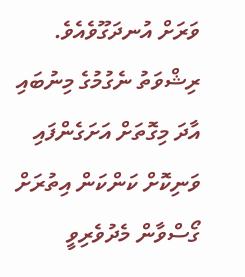ވަރަށް އުނދަގޫވެއެވެ. ރިޝްވަތު ނެގުމުގެ މިނުބައި އާދަ މިގޮތަށް އަށަގެންފައި ވަނިކޮށް ކަންކަން އިތުރަށް ގޯސްވާން މެދުވެރިވީ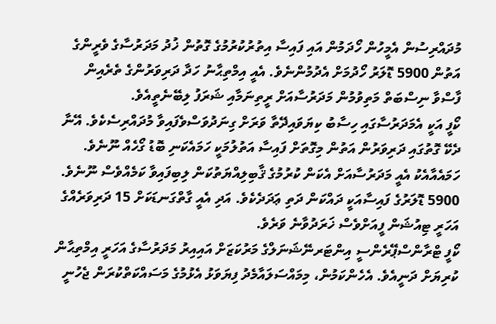މުދައްރިސުން އެމީހުން ހޯދަމުން އައި ފައިސާ އިތުރުކުރުމުގެ ގޮތުން ޚުދު މަދަރުސާގެ ވެރީންގެ އަތުން 5900 ޑޮލަރު ހޯދުމަށް އެދުމުންނެވެ. އެއީ އިމްތިޙާނު ހަދާ ދަރިވަރުންގެ ތެރެއިން ފާސްވާ ނިސްބަތް މަތިވުމުން މަދަރުސާއަށް ރީތިނަމާއި ޝަރަފު ލިބޭނެތީއެވެ.
ކޯފީ އަކީ އެމަދަރުސާގައި ހިސާބު ކިޔަވައިދޭތާ ވަރަށް ގިނަދުވަސްވެފައިވާ މުދައްރިސެކެވެ. އޭނާ ދެކޭ ގޮތުގައި ދަރިވަރުން އަތުން މިގޮތަށް ފައިސާ އަތުލުމަކީ ހަމައެކަނި ބޮޑު ގޯހެއް ނޫނެވެ. ހަމައެއާއެކު އެއީ މަދަރުސާއަށް އެކަން ކުރުމުގެ ޤާބިލިއްޔަތުކަން ލިބިފައިވާ ކަމެއްވެސް ނޫނެވެ. 5900 ޑޮލަރުގެ ފައިސާއަކީ ދައްކަން ދަތި ޢަދަދެކެވެ. އަދި އެއީ ގާތްގަނޑަކަށް 15 ދަރިވަރެއްގެ އަހަރީ ޓިއުޝަން ފީއަށްވެސް ޚަރަދުވާނެ ވަރެވެ.
ކޯފީ ޓްރާންސްޕޭރެންސީ އިންޓަރނޭޝަނަލްގެ މަރުކަޒަށް އައިއިރު މަދަރުސާގެ އަހަރީ އިމްތިޙާން ކުރިޔަށް ދަނީއެވެ. އެހެންކަމުން، މިމައްސަލައާމެދު ފިޔަވަޅު އެޅުމުގެ މަސައްކަތްކުރަން ޖެހުނީ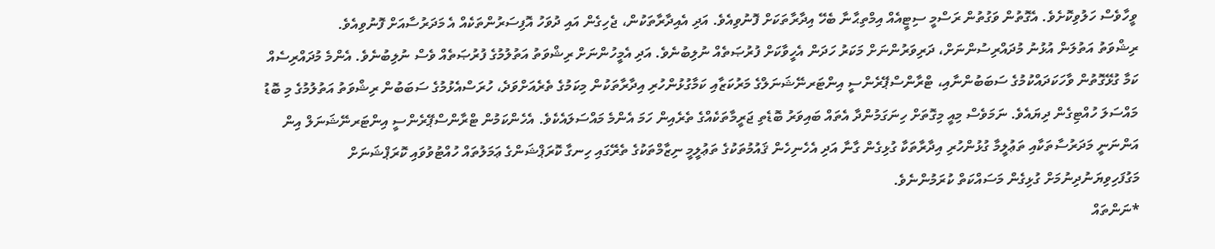ވީހާވެސް ހަލުވިކޮށެވެ. އެގޮތުން ވަގުތުން ރަސްމީ ސިޓީއެއް އިމްތިޙާނާ ބެހޭ އިދާރާތަކަށް ފޮނުވިއެވެ. އަދި އެއިދާރާތަކުން، ޖެހިގެން އައި ދުވަހު އޮފިސަރުންތަކެއް އެ މަދަރުސާއަށް ފޮނުވިއެވެ.
ރިޝްވަތު އަތުލަން އުޅުނު މުދައްރިސުންނަށް، ދަރިވަރުންނަށް މަކަރު ހަދަން އެހީވާކަށް ފުރުޞަތެއް ނުލިބުނެވެ. އަދި އެމީހުންނަށް ރިޝްވަތު އަތުލުމުގެ ފުރުޞަތެއް ވެސް ނުލިބުނެވެ. އެންމެ މުދައްރިސެއް ކަމާ ގުޅޭގޮތުން ވާހަކަދައްކުމުގެ ސަބަބުންނާއި، ޓްރާންސްޕޭރެންސީ އިންޓަރނޭޝަނަލްގެ މަރުކަޒާއި ކަމާގުޅުންހުރި އިދާރާތަކުން މިކަމުގެ ތެރެއަށްވަދެ، ހުރަސްއެޅުމުގެ ސަބަބުން ރިޝްވަތު އަތުލުމުގެ މި ބޮޑު މައްސަލަ ހުއްޓިގެން ދިޔައެވެ. ނަމަވެސް މިއީ މިގޮތަށް ހިނަގަމުންދާ އެތައް ބައިވަރު ބޮޑެތި ޖަރީމާތަކެއްގެ ތެރެއިން ހަމަ އެންމެ މައްސަލައެކެވެ. އެހެންކަމުން ޓްރާންސްޕޭރެންސީ އިންޓަރނޭޝަނަލް އިން އަންނަނީ މަދަރުސާތަކާއި ތަޢުލީމާ ގުޅުންހުރި އިދާރާތަކާ ގުޅިގެން ގާނާ އަދި އެހެނިހެން ޤައުމުތަކުގެ ތަޢުލީމީ ނިޒާމްތަކުގެ ތެރޭގައި ހިނގާ ކޮރަޕްޝަންގެ ޢަމަލުތައް ހުއްޓުވުވައި ކޮރަޕްޝަނަށް މަގުފަހިވިޔަނުދިނުމަށް ގުޅިގެން މަސައްކަތް ކުރަމުންނެވެ.
*ނަންތައް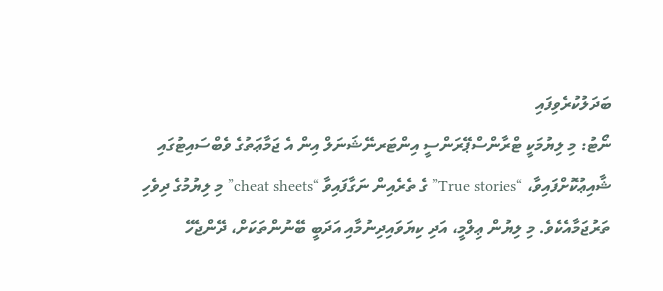ބަދަލުކުރެވިފައި
ނޯޓު: މި ލިޔުމަކީ ޓްރާންސްޕޭރަންސީ އިންޓަރނޭޝަނަލް އިން އެ ޖަމާޢަތުގެ ވެބްސައިޓުގައި ޝާއިޢުކޮށްފައިވާ، “True stories” ގެ ތެރެއިން ނަގާފައިވާ “cheat sheets” މި ލިޔުމުގެ ދިވެހި ތަރުޖަމާއެކެވެ. މި ލިޔުން ޢިލްމީ، އަދި ކިޔަވައިދިނުމާއި އަދަބީ ބޭނުންތަކަށް، ދޭންޖެހޭ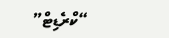“ކްރެޑިޓް”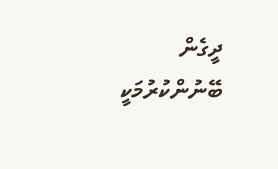ދީގެން ބޭނުންކުރުމަކީ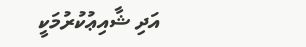އަދި ޝާއިޢުކުރުމަކީ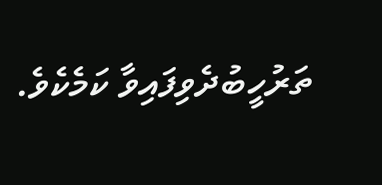ތަރުހީބުދެވިފައިވާ ކަމެކެވެ.